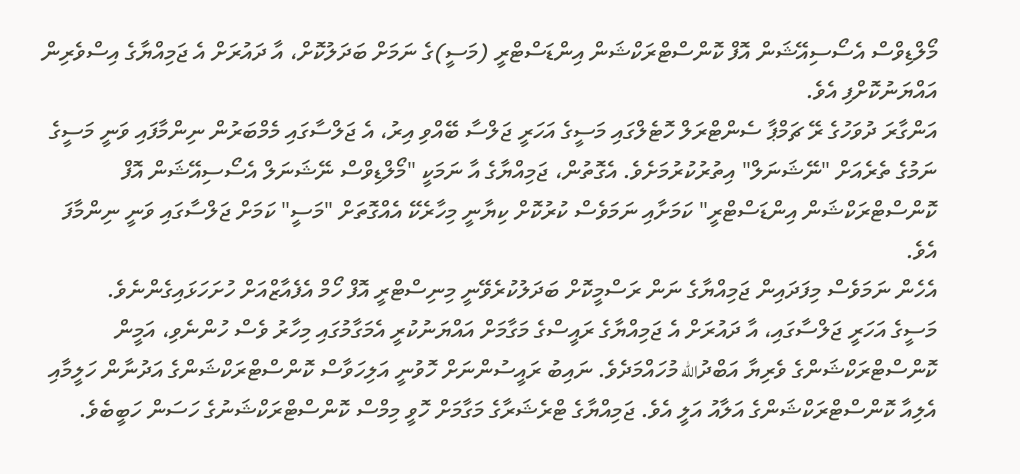މޯލްޑިވްސް އެސޯސިއޭޝަން އޮފް ކޮންސްޓްރަކްޝަން އިންޑަސްޓްރީ (މަސީ)ގެ ނަމަށް ބަދަލުކޮށް، އާ ދައުރަށް އެ ޖަމިއްޔާގެ އިސްވެރިން އައްޔަނުކޮށްފި އެވެ.
އަންގާރަ ދުވަހުގެ ރޭ ޗަމްޕާ ސެންޓްރަލް ހޮޓެލްގައި މަސީގެ އަހަރީ ޖަލްސާ ބޭއްވި އިރު، އެ ޖަލްސާގައި މެމްބަރުން ނިންމާފައި ވަނީ މަސީގެ ނަމުގެ ތެރެއަށް "ނޭޝަނަލް" އިތުރުކުރުމަށެވެ. އެގޮތުން، ޖަމިއްޔާގެ އާ ނަމަކީ "މޯލްޑިވްސް ނޭޝަނަލް އެސޯސިއޭޝަން އޮފް ކޮންސްޓްރަކްޝަން އިންޑަސްޓްރީ" ކަމަށާއި ނަމަވެސް ކުރުކޮށް ކިޔާނީ މިހާރެކޭ އެއްގޮތަށް "މަސީ" ކަމަށް ޖަލްސާގައި ވަނީ ނިންމާފަ އެވެ.
އެހެން ނަމަވެސް މިފަދައިން ޖަމިއްޔާގެ ނަން ރަސްމީކޮށް ބަދަލުކުރެވޭނީ މިނިސްޓްރީ އޮފް ހޯމް އެފެއާޒްއަށް ހުށަހަޅައިގެންނެވެ.
މަސީގެ އަހަރީ ޖަލްސާގައި، އާ ދައުރަށް އެ ޖަމިއްޔާގެ ރައީސްގެ މަގާމަށް އައްޔަނުކުރީ އެމަގާމުގައި މިހާރު ވެސް ހުންނެވި، އަމީން ކޮންސްޓްރަކްޝަންގެ ވެރިޔާ އަބްދުالله މުހައްމަދެވެ. ނައިބު ރައީސުންނަށް ހޮވުނީ އަލިހަވާސް ކޮންސްޓްރަކްޝަންގެ އަދުނާން ހަލީމާއި އެލިއާ ކޮންސްޓްރަކްޝަންގެ އަލާއު އަލީ އެވެ. ޖަމިއްޔާގެ ޓްރެޝަރާގެ މަގާމަށް ހޮވީ މިމްސް ކޮންސްޓްރަކްޝަނުގެ ހަސަން ހަބީބެވެ.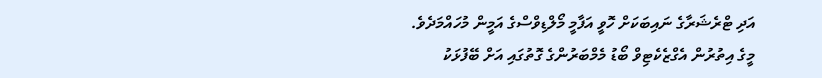އަދި ޓްރެޝަރާގެ ނައިބަކަށް ހޮވީ އަފާމީ މޯލްޑިވްސްގެ އަމީން މުހައްމަދެވެ.
މީގެ އިތުރުން އެގްޒެކެޓިވް ބޯޑު މެމްބަރުންގެ ގޮތުގައި އަށް ބޭފުޅަކު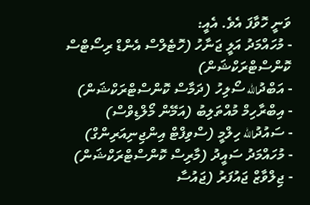ވަނީ ހޮވާފަ އެވެ. އެއީ:
- މުހައްމަދު އަލީ ޖަނާހު (ހޮޓެލްސް އެންޑް ރިސޯޓްސް ކޮންސްޓްރަކްޝަން)
- އަބްދުالله ސޯލިހު (ދަމާސް ކޮންސްޓްރަކްޝަން)
- އިބްރާހިމް މުއްތަލިބު (އަމޭން މޯލްޑިވްސް)
- ސައުދުالله ހިލްމީ (ސްވިފްޓް އިންޖިނިއަރިންގް)
- މުހައްމަދު ސައީދު (މާރިސް ކޮންސްޓްރަކްޝަން)
- ޖިލްވާޒް ޖައުފަރު (ޖައުސާ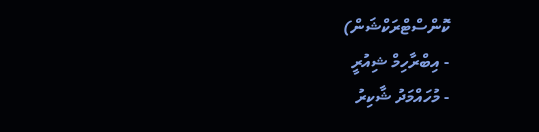ކޮންސްޓްރަކްޝަން)
- އިބްރާހިމް ޝިއުރީ
- މުހައްމަދު ޝާކިރު